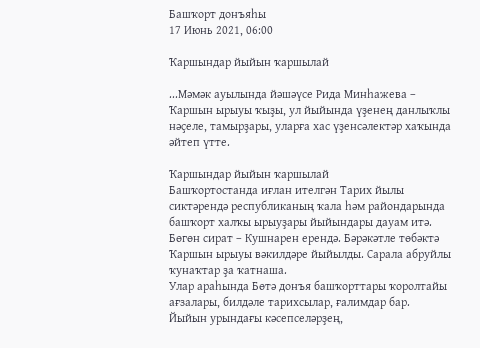Башҡорт донъяһы
17 Июнь 2021, 06:00

Ҡаршындар йыйын ҡаршылай

...Мәмәк ауылында йәшәүсе Рида Минһажева – Ҡаршын ырыуы ҡыҙы, ул йыйында үҙенең данлыҡлы нәҫеле, тамырҙары, уларға хас үҙенсәлектәр хаҡында әйтеп үтте.

Ҡаршындар йыйын ҡаршылай
Башҡортостанда иғлан ителгән Тарих йылы сиктәрендә республиканың ҡала һәм райондарында башҡорт халҡы ырыуҙары йыйындары дауам итә. Бөгөн сират – Кушнарен ерендә. Бәрәкәтле төбәктә Ҡаршын ырыуы вәкилдәре йыйылды. Сарала абруйлы ҡунаҡтар ҙа ҡатнаша.
Улар араһында Бөтә донъя башҡорттары ҡоролтайы ағзалары, билдәле тарихсылар, ғалимдар бар.
Йыйын урындағы кәсепселәрҙең,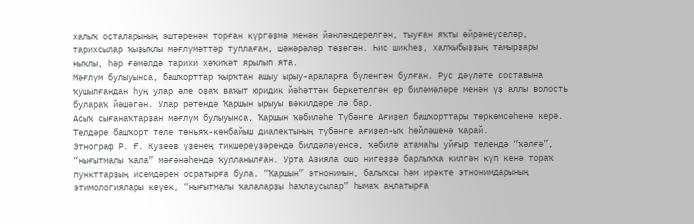халыҡ оҫталарының эштәренән торған күргәҙмә менән йәнләндерелгән, тыуған яҡты өйрәнеүселәр, тарихсылар ҡыҙыҡлы мәғлүмәттәр туплаған, шәжәрәләр төҙөгән. Һис шикһеҙ, халҡыбыҙҙың тамырҙары ныҡлы, һәр ғәмәлдә тарихи хәҡиҡәт ярылып ята.
Мәғлүм булыуынса, башҡорттар ҡырҡтан ашыу ырыу-араларға бүленгән булған. Рус дәүләте составына ҡушылғандан һуң улар әле оҙаҡ ваҡыт юридик йәһәттән беркетелгән ер биләмәләре менән үҙ аллы волость булараҡ йәшәгән. Улар рәтендә Ҡаршын ырыуы вәкилдәре лә бар.
Асыҡ сығанаҡтарҙан мәғлүм булыуынса, Ҡаршын ҡәбиләһе Түбәнге Ағиҙел башҡорттары төркөмсәһенә керә. Телдәре башҡорт теле төньяҡ-көнбайыш диалектының түбәнге ағиҙел-ыҡ һөйләшенә ҡарай.
Этнограф Р. Ғ. Кузеев үҙенең тикшереүҙәрендә билдәләүенсә, ҡәбилә атамаһы уйғыр телендә “ҡәлғә”, “нығытмалы ҡала” мәғәнәһендә ҡулланылған. Урта Азияла ошо нигеҙҙә барлыҡҡа килгән күп кенә тораҡ пункттарҙың исемдәрен осратырға була. “Ҡаршын” этнонимын, балыҡсы һәм ирәкте этнонимдарының этимологиялары кеүек, “нығытмалы ҡалаларҙы һаҡлаусылар” һымаҡ аңлатырға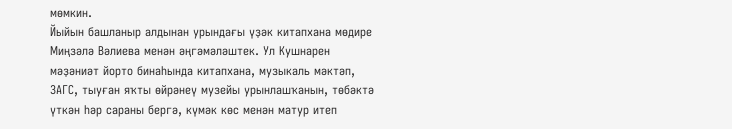мөмкин.
Йыйын башланыр алдынан урындағы үҙәк китапхана мөдире Миңзәлә Вәлиева менән әңгәмәләштек. Ул Кушнарен мәҙәниәт йорто бинаһында китапхана, музыкаль мәктәп, ЗАГС, тыуған яҡты өйрәнеү музейы урынлашҡанын, төбәктә үткән һәр сараны бергә, күмәк көс менән матур итеп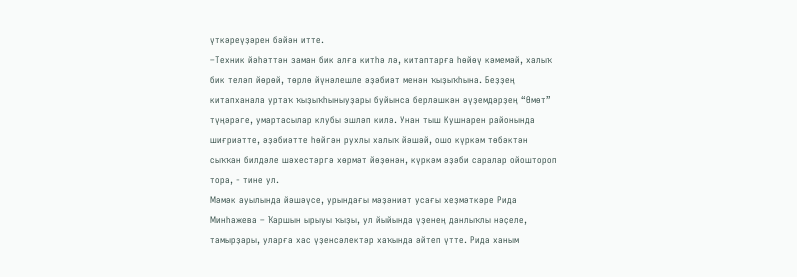үткәреүҙәрен бәйән итте.
–Техник йәһәттән заман бик алға китһә лә, китаптарға һөйөү кәмемәй, халыҡ бик теләп йөрөй, төрлө йүнәлешле әҙәбиәт менән ҡыҙыҡһына. Беҙҙең китапханала уртаҡ ҡыҙыҡһыныуҙары буйынса берләшкән әүҙемдәрҙең “Өмөт” түңәрәге, умартасылар клубы эшләп килә. Унан тыш Кушнарен районында шиғриәтте, әҙәбиәтте һөйгән рухлы халыҡ йәшәй, ошо күркәм төбәктән сыҡҡан билдәле шәхестәргә хөрмәт йөҙөнән, күркәм әҙәби саралар ойоштороп тора, - тине ул.
Мәмәк ауылында йәшәүсе, урындағы мәҙәниәт усағы хеҙмәткәре Рида Минһажева – Ҡаршын ырыуы ҡыҙы, ул йыйында үҙенең данлыҡлы нәҫеле, тамырҙары, уларға хас үҙенсәлектәр хаҡында әйтеп үтте. Рида ханым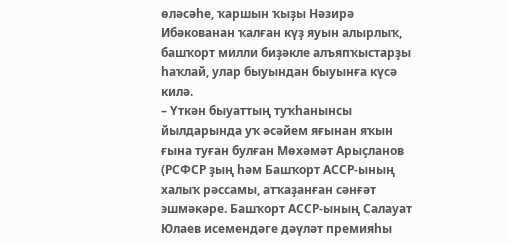өләсәһе, ҡаршын ҡыҙы Нәзирә Ибәкованан ҡалған күҙ яуын алырлыҡ, башҡорт милли биҙәкле алъяпҡыстарҙы һаҡлай, улар быуындан быуынға күсә килә.
– Үткән быуаттың туҡһанынсы йылдарында уҡ әсәйем яғынан яҡын ғына туған булған Мөхәмәт Арыҫланов (РСФСР ҙың һәм Башҡорт АССР-ының халыҡ рәссамы, атҡаҙанған сәнғәт эшмәкәре. Башҡорт АССР-ының Салауат Юлаев исемендәге дәүләт премияһы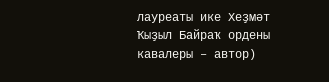лауреаты ике Хеҙмәт Ҡыҙыл Байраҡ ордены кавалеры – автор)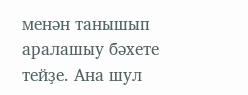менән танышып аралашыу бәхете тейҙе. Ана шул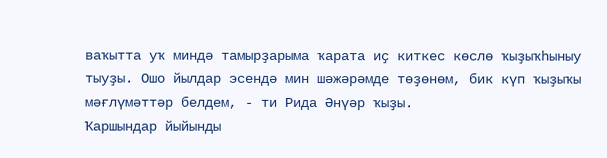ваҡытта уҡ миндә тамырҙарыма ҡарата иҫ киткес көслө ҡыҙыҡһыныу тыуҙы. Ошо йылдар эсендә мин шәжәрәмде төҙөнөм, бик күп ҡыҙыҡы мәғлүмәттәр белдем, - ти Рида Әнүәр ҡыҙы.
Ҡаршындар йыйынды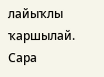лайыҡлы ҡаршылай. Сара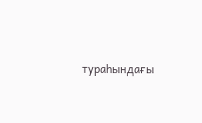тураһындағы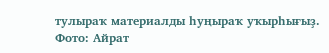тулыраҡ материалды һуңыраҡ уҡырһығыҙ.
Фото: Айрат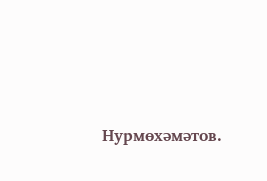Нурмөхәмәтов.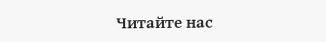Читайте нас